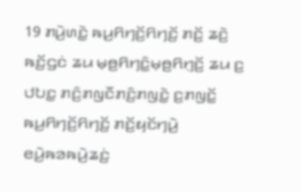19 ꤊꤣꤧ꤬ꤛꤢꤧ꤭ ꤒꤣ꤬ꤖꤚꤢꤩ꤬ꤖꤚꤢꤩ꤬ ꤊꤢꤩ꤬ ꤘꤢꤧ꤬ ꤒꤢꤩ꤬ꤞꤢꤦ ꤘꤣ ꤗ꤫ꤥ꤬ꤖꤚꤢꤨ꤭ꤗ꤫ꤥ꤬ꤖꤚ꤫ꤢꤩ꤬ ꤘꤣ ꤢ꤬ ꤓꤝꤢ꤭ ꤊꤢꤨ꤬ꤊꤜꤢꤪꤊꤢꤨ꤬ꤊꤜꤢꤧ꤭ ꤢ꤬ꤊꤜꤢꤩ꤭ ꤒꤣ꤬ꤖꤚꤢꤩ꤬ꤖꤚꤢꤩ꤬ ꤊꤢꤩ꤬ꤟꤢꤩꤚꤣꤧ꤬ ꤕꤣꤧ꤬ꤒꤤꤒꤣꤧ꤬ꤘꤢꤦ꤬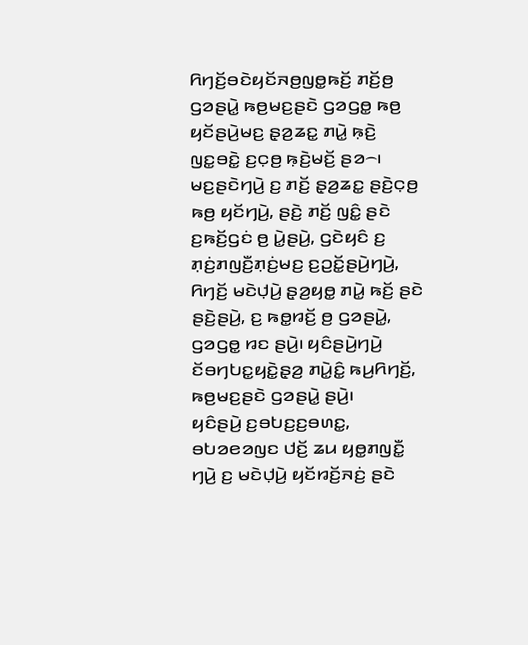ꤖꤚꤢꤩ꤬ꤋꤢꤧꤟꤢꤩꤏꤥ꤬ꤜꤥ꤭ꤒꤢꤩ꤬ ꤊꤢꤩ꤬ꤥ꤬ ꤞꤤꤔꤣꤧ꤭ ꤒꤥ꤬ꤗꤢ꤬ꤔꤢꤧ ꤞꤤꤞꤥ꤭ ꤒꤥ꤬ ꤟꤢꤩꤔꤣꤧ꤬ꤗꤢ꤬ ꤔ꤫ꤤ꤬ꤘꤢ꤭ ꤊꤣꤧ꤭ ꤒ꤫ꤢꤧ꤬ ꤜꤢ꤭ꤋꤢꤧ꤭ ꤢ꤬ꤍ꤫ꤥ꤬ ꤒ꤫ꤢꤧ꤬ꤗꤢꤩ꤬ ꤔꤤ꤮꤯
ꤗꤢ꤬ꤔꤢꤧꤚꤣꤧ꤬ ꤢ꤬ ꤊꤢꤩ꤬ ꤔ꤫ꤤ꤬ꤘꤢ꤭ ꤔꤢꤧ꤬ꤍ꤫ꤥ꤬ ꤒꤥ꤬ ꤟꤢꤩꤚꤣꤧ꤬, ꤔꤢꤧ꤬ ꤊꤢꤩ꤬ ꤜꤢꤨ꤭ ꤔꤢꤧ ꤢ꤬ꤒꤢꤩ꤬ꤞꤢꤦ ꤥ꤬ ꤣꤧ꤭ꤔꤣꤧ꤬, ꤞꤢꤧꤟꤢꤨ ꤢ꤬ ꤊ꤫ꤢꤦ꤬ꤊꤜꤢꤪ꤬ꤊ꤫ꤢꤦ꤬ꤗꤢ꤬ ꤢ꤬ꤑꤢꤩ꤭ꤔꤣꤧ꤬ꤚꤣꤧ꤬, ꤖꤚꤢꤩ꤬ ꤗꤢꤧꤓ꤫ꤣꤧ꤬ ꤔ꤫ꤤ꤬ꤟꤥ꤭ ꤊꤣꤧ꤭ ꤒꤢꤩ꤬ ꤔꤢꤧ ꤔꤢꤧ꤬ꤔꤣꤧ꤬, ꤢ꤬ ꤒꤥ꤭ꤙꤢꤩ꤬ ꤥ꤬ ꤞꤤꤔꤣꤧ꤭, ꤞꤤꤞꤥ꤭ ꤙꤢ ꤔꤣꤧ꤬꤯ ꤟꤢꤨꤔꤣꤧ꤬ꤚꤣꤧ꤬ ꤢꤩꤋꤚꤝꤢ꤭ꤟꤢꤧ꤭ꤔ꤫ꤤ꤬ ꤊꤣꤧ꤭ꤢꤨ꤭ ꤒꤣ꤬ꤖꤚꤢꤩ꤬, ꤒꤥ꤬ꤗꤢ꤬ꤔꤢꤧ ꤞꤤꤔꤣꤧ꤭ ꤔꤣꤧ꤬꤯
ꤟꤢꤨꤔꤣꤧ꤬ ꤢ꤬ꤋꤝꤢ꤬ꤢ꤬ꤋꤛꤢ꤭, ꤋꤝꤤꤕꤤꤜꤢ ꤓꤢꤩ꤬ ꤘꤣ ꤟꤥ꤭ꤊꤜꤢꤪ꤭ ꤚꤣꤧ꤬ ꤢ꤬ ꤗꤢꤧꤓ꤫ꤣꤧ꤬ ꤟꤢꤩꤙꤢꤩ꤬ꤏꤢꤦ꤬ ꤔꤢꤧ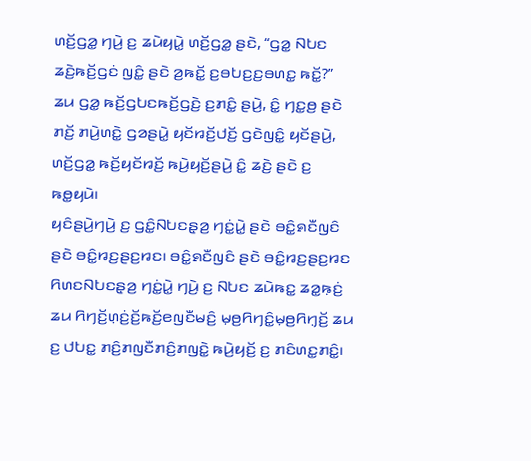ꤛꤢꤩ꤬ꤞꤤ꤭ ꤚꤣꤧ꤬ ꤢ꤬ ꤘꤣꤧꤟꤣꤧ꤭ ꤛꤢꤩ꤬ꤞꤤ꤭ ꤔꤢꤧ, “ꤞꤤ꤭ ꤡꤝꤢ ꤘꤢꤧ꤬ꤒꤢꤩ꤬ꤞꤢꤦ ꤜꤢꤨ꤭ ꤔꤢꤧ ꤤ꤬ꤒꤢꤩ꤭ ꤢ꤬ꤋꤝꤢ꤬ꤢ꤬ꤋꤛꤢ꤭ ꤒꤢꤩ꤭?”
ꤘꤣ ꤞꤤ꤭ ꤒꤢꤩ꤬ꤞꤝꤢꤒꤢꤩ꤬ꤞꤢꤧ꤬ ꤢ꤬ꤊꤢꤨ꤭ ꤔꤣꤧ꤬, ꤢꤨ꤭ ꤚꤢ꤭ꤥ꤬ ꤔꤢꤧ ꤊꤢꤩ꤬ ꤊꤣꤧ꤬ꤛꤢꤧ꤭ ꤞꤤꤔꤣꤧ꤭ ꤟꤢꤩꤙꤢꤩ꤬ꤓꤢꤩ꤬ ꤞꤢꤧꤜꤢꤨ꤭ ꤟꤢꤩꤔꤣꤧ꤬, ꤛꤢꤩ꤬ꤞꤤ꤭ ꤒꤢꤩ꤬ꤟꤢꤩꤙꤢꤩ꤬ ꤒꤣꤧ꤬ꤟꤢꤩ꤬ꤔꤣꤧ꤬ ꤢꤨ꤭ ꤘꤢꤧ꤬ ꤔꤢꤧ ꤢ꤬ ꤒꤥ꤭ꤟꤣꤧ꤯
ꤟꤢꤨꤔꤣꤧ꤬ꤚꤣꤧ꤬ ꤢ꤬ ꤞꤢꤨ꤭ꤡꤝꤢꤔ꤫ꤤ꤬ ꤚꤢꤦ꤭ꤣꤧ꤭ ꤔꤢꤧ ꤋꤢꤨ꤭ꤎꤢꤪꤜꤢꤨ ꤔꤢꤧ ꤋꤢꤨ꤭ꤙꤢ꤬ꤔꤢ꤬ꤙꤢ꤯ ꤋꤢꤨ꤭ꤎꤢꤪꤜꤢꤨ ꤔꤢꤧ ꤋꤢꤨ꤭ꤙꤢ꤬ꤔꤢ꤬ꤙꤢ ꤖꤛꤢꤡꤝꤢꤔ꤫ꤤ꤬ ꤚꤢꤦ꤭ꤣꤧ꤭ ꤚꤣꤧ꤬ ꤢ꤬ ꤡꤝꤢ ꤘꤣꤧꤒꤢ꤭ ꤘꤤ꤭ꤒ꤫ꤢꤦ꤬ ꤘꤣ ꤖꤚꤢꤩ꤬ꤛ꤫ꤢꤦ꤬ꤢꤩ꤬ꤒꤢꤩ꤬ꤕꤜꤢꤪꤗꤢꤨ꤬ ꤗ꤫ꤥ꤬ꤖꤚꤢꤨ꤭ꤗ꤫ꤥ꤬ꤖꤚ꤫ꤢꤩ꤬ ꤘꤣ ꤢ꤬ ꤓꤝꤢ꤭ ꤊꤢꤨ꤬ꤊꤜꤢꤪꤊꤢꤨ꤬ꤊꤜꤢꤧ꤭ ꤒꤣꤧ꤬ꤟꤢꤩ꤬ ꤢ꤬ ꤊꤢꤨꤛꤢ꤭ꤊꤢꤨ꤭꤯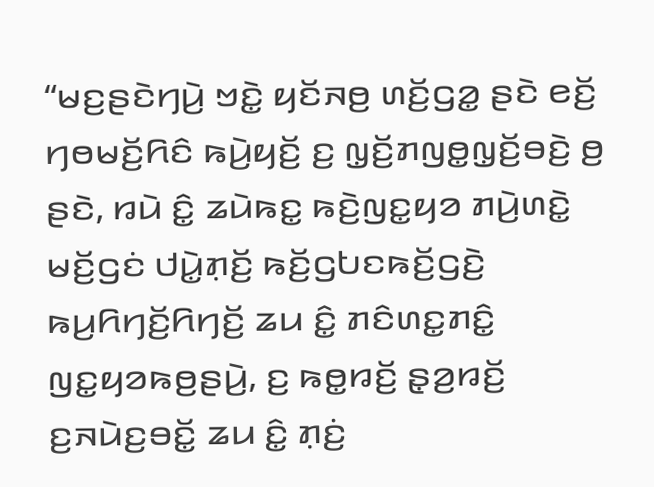“ꤗꤢ꤬ꤔꤢꤧꤚꤣꤧ꤬ ꤠꤢꤧ꤭ ꤟꤢꤩꤏꤥ꤬ ꤛꤢꤩ꤬ꤞꤤ꤭ ꤔꤢꤧ ꤕꤢꤩ꤬ ꤚꤥꤗꤢꤩ꤬ꤖꤢꤨ ꤒꤣꤧ꤬ꤟꤢꤩ꤬ ꤢ꤬ ꤜ꤫ꤢꤩ꤬ꤊꤜꤥ꤭ꤜ꤫ꤢꤩ꤬ꤋꤢꤧ꤬ ꤥ꤬ ꤔꤢꤧ, ꤙꤣꤧ ꤢꤨ꤭ ꤘꤣꤧꤒꤢ꤭ ꤒꤢꤧ꤬ꤜꤢ꤭ꤟꤤ ꤊꤣꤧ꤬ꤛꤢꤧ꤭ ꤗꤢꤩ꤬ꤞꤢꤦ ꤓꤣꤧ꤭ꤊ꤫ꤢꤩ꤬ ꤒꤢꤩ꤬ꤞꤝꤢꤒꤢꤩ꤬ꤞꤢꤧ꤬ ꤒꤣ꤬ꤖꤚꤢꤩ꤬ꤖꤚꤢꤩ꤬ ꤘꤣ ꤢꤨ꤭ ꤊꤢꤨꤛꤢ꤭ꤊꤢꤨ꤭ ꤜꤢ꤭ꤟꤤꤒꤥ꤬ꤔꤣꤧ꤬, ꤢ꤬ ꤒꤥ꤭ꤙꤢꤩ꤬ ꤔ꤫ꤤ꤬ꤙꤢꤩ꤬ ꤢ꤬ꤏꤣꤧꤢ꤬ꤋꤢꤩ꤭ ꤘꤣ ꤢꤨ꤭ ꤊ꤫ꤢꤦ꤬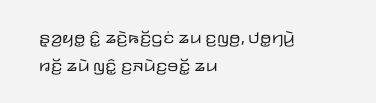ꤔ꤫ꤤ꤬ꤟꤥ꤭ ꤢꤨ꤭ ꤘꤢꤧ꤬ꤒꤢꤩ꤬ꤞꤢꤦ ꤘꤣ ꤢ꤬ꤜꤥ꤬, ꤓꤥ꤭ꤚꤣꤧ꤬ ꤙꤢꤩ꤬ ꤘꤣꤧ ꤜꤢꤨ꤭ ꤢ꤬ꤏꤣꤧꤢ꤬ꤋꤢꤩ꤭ ꤘꤣ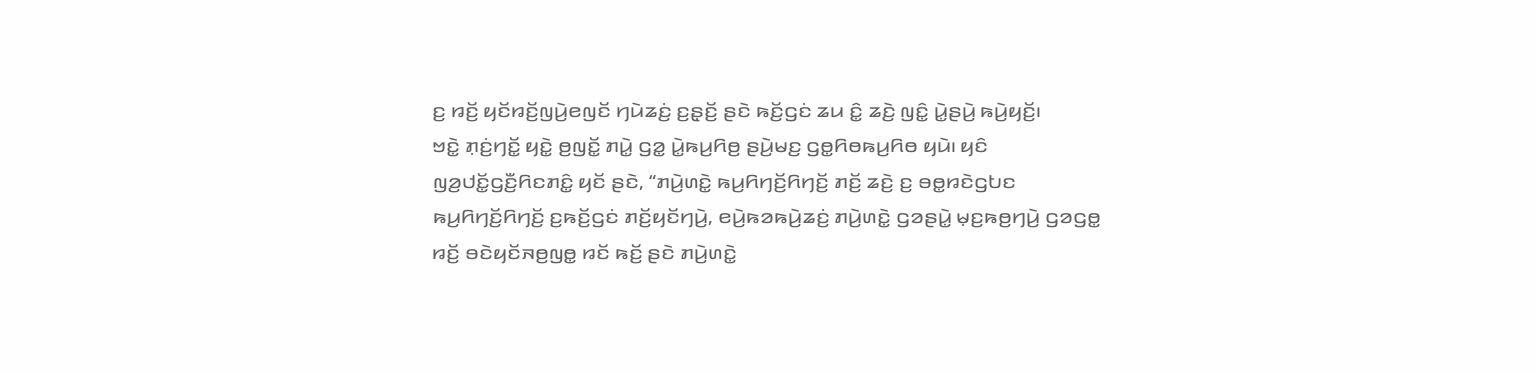ꤢ꤬ ꤙꤢꤩ꤬ ꤟꤢꤩꤙꤢꤩ꤬ꤜꤣꤧ꤬ꤕꤜꤢꤩ ꤚꤣꤧꤘꤢꤦ꤬ ꤢ꤬ꤔ꤫ꤢꤩ꤬ ꤔꤢꤧ ꤒꤢꤩ꤬ꤞꤢꤦ ꤘꤣ ꤢꤨ꤭ ꤘꤢꤧ꤬ ꤜꤢꤨ꤭ ꤣꤧ꤭ꤔꤣꤧ꤬ ꤒꤣꤧ꤬ꤟꤢꤩ꤬꤯
ꤠꤢꤧ꤭ ꤊ꤫ꤢꤦ꤬ꤚꤢꤩ꤭ ꤟꤢꤧ꤭ ꤥ꤬ꤜꤢꤩ꤭ ꤊꤣꤧ꤭ ꤞꤤ꤭ ꤣꤧ꤭ꤒꤣ꤬ꤖꤥ꤬ ꤔꤣꤧ꤬ꤗꤢ꤬ ꤞꤥ꤭ꤖꤥꤒꤣ꤬ꤖꤥ ꤟꤣꤧ꤯ ꤟꤢꤨ ꤜꤤ꤬ꤓꤢꤩ꤭ꤞꤢꤪ꤬ꤖꤢꤊꤢꤨ꤭ ꤟꤢꤩ ꤔꤢꤧ, “ꤊꤣꤧ꤬ꤛꤢꤧ꤭ ꤒꤣ꤬ꤖꤚꤢꤩ꤬ꤖꤚꤢꤩ꤬ ꤊꤢꤩ꤬ ꤘꤢꤧ꤬ ꤢ꤬ ꤋꤥ꤭ꤙꤢꤧꤞꤝꤢ ꤒꤣ꤬ꤖꤚꤢꤩ꤬ꤖꤚꤢꤩ꤬ ꤢ꤬ꤒꤢꤩ꤬ꤞꤢꤦ ꤊꤢꤩ꤬ꤟꤢꤩꤚꤣꤧ꤬, ꤕꤣꤧ꤬ꤒꤤꤒꤣꤧ꤬ꤘꤢꤦ꤬ ꤊꤣꤧ꤬ꤛꤢꤧ꤭ ꤞꤤꤔꤣꤧ꤭ ꤗ꤫ꤢ꤬ꤒꤥ꤬ꤚꤣꤧ꤬ ꤞꤤꤞꤥ꤭ ꤙꤢꤩ꤬ ꤋꤢꤧꤟꤢꤩꤏꤥ꤬ꤜꤥ꤭ ꤙꤢꤩ ꤒꤢꤩ꤬ ꤔꤢꤧ ꤊꤣꤧ꤬ꤛꤢꤧ꤭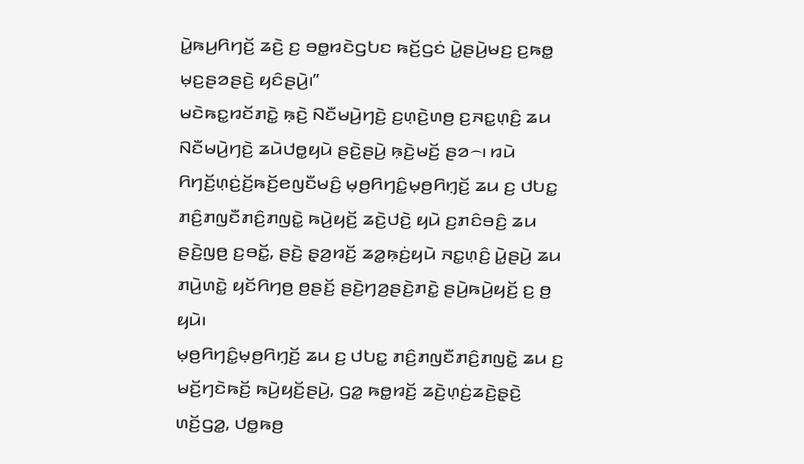ꤣꤧ꤭ꤒꤣ꤬ꤖꤚꤢꤩ꤬ ꤘꤢꤧ꤬ ꤢ꤬ ꤋꤥ꤭ꤙꤢꤧꤞꤝꤢ ꤒꤢꤩ꤬ꤞꤢꤦ ꤣꤧ꤭ꤔꤣꤧ꤬ꤗꤢ꤬ ꤢ꤬ꤒꤥ꤭ ꤗ꤫ꤢ꤬ꤔꤤꤔꤢꤧ꤬ ꤟꤢꤨꤔꤣꤧ꤬꤯”
ꤗꤢꤧꤒꤢ꤭ꤙꤢꤩꤊꤢꤧ꤭ ꤒ꤫ꤢꤧ꤬ ꤡꤢꤪꤗꤣꤧ꤬ꤚꤢꤧ꤬ ꤢ꤬ꤛ꤫ꤢꤧ꤬ꤛꤥ꤬ ꤢ꤬ꤏꤢ꤭ꤛ꤫ꤢꤨ꤬ ꤘꤣ ꤡꤢꤪꤗꤣꤧ꤬ꤚꤢꤧ꤬ ꤘꤣꤧꤓꤥ꤭ꤟꤣꤧ ꤔꤢꤧ꤬ꤔꤣꤧ꤬ ꤒ꤫ꤢꤧ꤬ꤗꤢꤩ꤬ ꤔꤤ꤮꤯ ꤙꤣꤧ ꤖꤚꤢꤩ꤬ꤛ꤫ꤢꤦ꤬ꤢꤩ꤬ꤒꤢꤩ꤬ꤕꤜꤢꤪꤗꤢꤨ꤬ ꤗ꤫ꤥ꤬ꤖꤚꤢꤨ꤭ꤗ꤫ꤥ꤬ꤖꤚ꤫ꤢꤩ꤬ ꤘꤣ ꤢ꤬ ꤓꤝꤢ꤭ ꤊꤢꤨ꤬ꤊꤜꤢꤪꤊꤢꤨ꤬ꤊꤜꤢꤧ꤭ ꤒꤣꤧ꤬ꤟꤢꤩ꤬ ꤘꤢꤧ꤬ꤓꤢꤧ꤬ ꤟꤣꤧ ꤢ꤬ꤊꤢꤨꤋꤢꤨ꤬ ꤘꤣ ꤔꤢꤧ꤬ꤜꤥ꤬ ꤢ꤬ꤋꤢꤩ꤭, ꤔꤢꤧ꤬ ꤔ꤫ꤤ꤬ꤙꤢꤩ꤬ ꤘꤤ꤭ꤒ꤫ꤢꤦ꤬ꤟꤣꤧ ꤏꤢ꤭ꤛ꤫ꤢꤨ꤬ ꤣꤧ꤭ꤔꤣꤧ꤬ ꤘꤣ ꤊꤣꤧ꤬ꤛꤢꤧ꤭ ꤟꤢꤩꤖꤚꤥ꤬ ꤥ꤬ꤔꤢꤩ꤬ ꤔꤢꤧ꤬ꤚꤤ꤬ꤔꤢꤧ꤬ꤊꤢꤧ꤭ ꤔꤣꤧ꤬ꤒꤣꤧ꤬ꤟꤢꤩ꤬ ꤢ꤬ ꤥ꤬ ꤟꤣꤧ꤯
ꤗ꤫ꤥ꤬ꤖꤚꤢꤨ꤭ꤗ꤫ꤥ꤬ꤖꤚ꤫ꤢꤩ꤬ ꤘꤣ ꤢ꤬ ꤓꤝꤢ꤭ ꤊꤢꤨ꤬ꤊꤜꤢꤪꤊꤢꤨ꤬ꤊꤜꤢꤧ꤭ ꤘꤣ ꤢ꤬ ꤗꤢꤩ꤬ꤚꤢꤧꤒꤢꤩ꤬ ꤒꤣꤧ꤬ꤟꤢꤩ꤬ꤔꤣꤧ꤬, ꤞꤤ꤭ ꤒꤥ꤭ꤙꤢꤩ꤬ ꤘꤢꤧ꤬ꤛ꤫ꤢꤦ꤬ꤘꤢꤧ꤬ꤔ꤫ꤢꤧ꤬ ꤛꤢꤩ꤬ꤞꤤ꤭, ꤓꤥ꤭ꤒꤥ꤬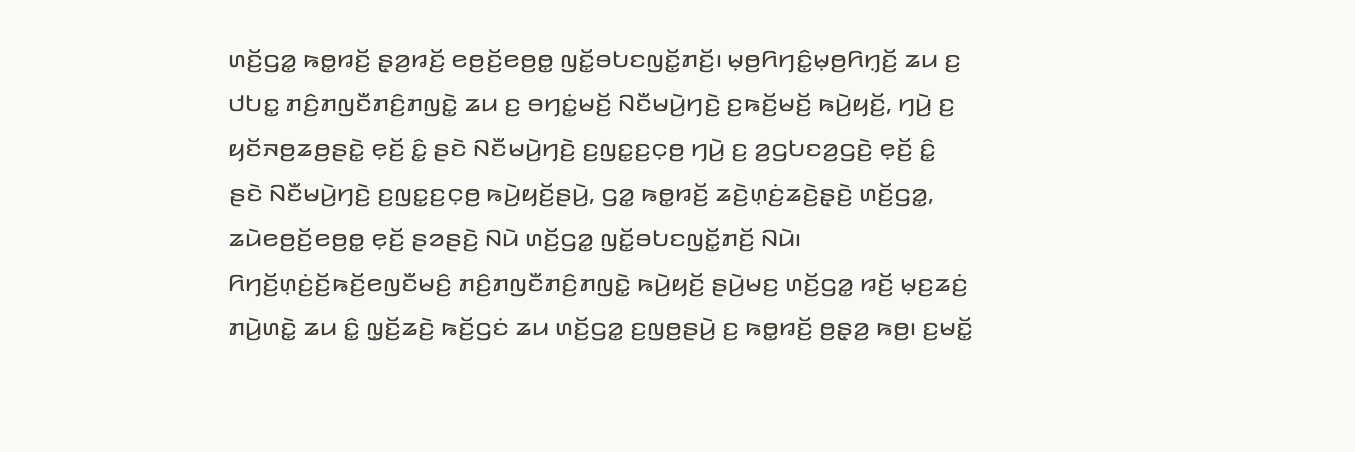ꤛꤢꤩ꤬ꤞꤤ꤭ ꤒꤥ꤭ꤙꤢꤩ꤬ ꤔ꤫ꤤ꤬ꤙꤢꤩ꤬ ꤕꤥ꤬ꤢꤩ꤬ꤕꤥ꤬ꤥ꤭ ꤜꤢꤩ꤭ꤋꤝꤢꤜꤢꤩ꤭ꤊꤢꤩ꤬꤯ ꤗ꤫ꤥ꤬ꤖꤚꤢꤨ꤭ꤗ꤫ꤥ꤬ꤖꤚ꤫ꤢꤩ꤬ ꤘꤣ ꤢ꤬ ꤓꤝꤢ꤭ ꤊꤢꤨ꤬ꤊꤜꤢꤪꤊꤢꤨ꤬ꤊꤜꤢꤧ꤭ ꤘꤣ ꤢ꤬ ꤋꤚꤢꤦ꤭ꤗꤢꤩ꤬ ꤡꤢꤪꤗꤣꤧ꤬ꤚꤢꤧ꤬ ꤢ꤬ꤒꤢꤩ꤬ꤗꤢꤩ꤬ ꤒꤣꤧ꤬ꤟꤢꤩ꤬, ꤚꤣꤧ꤬ ꤢ꤬ ꤟꤢꤩꤏꤥ꤬ꤘꤥ꤬ꤔꤢꤧ꤭ ꤕ꤫ꤢꤩ꤬ ꤢꤨ꤭ ꤔꤢꤧ ꤡꤢꤪꤗꤣꤧ꤬ꤚꤢꤧ꤬ ꤢ꤬ꤜꤢ꤭ꤢ꤬ꤍ꤫ꤥ꤬ ꤚꤣꤧ꤬ ꤢ꤬ ꤤ꤬ꤞꤝꤢꤤ꤬ꤞꤢꤧ꤬ ꤕ꤫ꤢꤩ꤬ ꤢꤨ꤭ ꤔꤢꤧ ꤡꤢꤪꤗꤣꤧ꤬ꤚꤢꤧ꤬ ꤢ꤬ꤜꤢ꤭ꤢ꤬ꤍ꤫ꤥ꤬ ꤒꤣꤧ꤬ꤟꤢꤩ꤬ꤔꤣꤧ꤬, ꤞꤤ꤭ ꤒꤥ꤭ꤙꤢꤩ꤬ ꤘꤢꤧ꤬ꤛ꤫ꤢꤦ꤬ꤘꤢꤧ꤬ꤔ꤫ꤢꤧ꤬ ꤛꤢꤩ꤬ꤞꤤ꤭, ꤘꤣꤧꤕꤥ꤬ꤢꤩ꤬ꤕꤥ꤬ꤥ꤭ ꤕ꤫ꤢꤩ꤬ ꤔꤤꤔꤢꤧ꤬ ꤡꤣꤧ ꤛꤢꤩ꤬ꤞꤤ꤭ ꤜꤢꤩ꤭ꤋꤝꤢꤜꤢꤩ꤭ꤊꤢꤩ꤬ ꤡꤣꤧ꤯
ꤖꤚꤢꤩ꤬ꤛ꤫ꤢꤦ꤬ꤢꤩ꤬ꤒꤢꤩ꤬ꤕꤜꤢꤪꤗꤢꤨ꤬ ꤊꤢꤨ꤬ꤊꤜꤢꤪꤊꤢꤨ꤬ꤊꤜꤢꤧ꤭ ꤒꤣꤧ꤬ꤟꤢꤩ꤬ ꤔꤣꤧ꤬ꤗꤢ꤬ ꤛꤢꤩ꤬ꤞꤤ꤭ ꤙꤢꤩ꤬ ꤗ꤫ꤢ꤬ꤘꤢꤦ꤬ ꤊꤣꤧ꤬ꤛꤢꤧ꤭ ꤘꤣ ꤢꤨ꤭ ꤜ꤫ꤢꤩ꤬ꤘꤢꤧ꤬ ꤒꤢꤩ꤬ꤞꤢꤦ ꤘꤣ ꤛꤢꤩ꤬ꤞꤤ꤭ ꤢ꤬ꤜꤥ꤬ꤔꤣꤧ꤬ ꤢ꤬ ꤒꤥ꤭ꤙꤢꤩ꤬ ꤥ꤬ꤔ꤫ꤤ꤬ ꤒꤥ꤬꤯ ꤢ꤬ꤗꤢꤩ꤭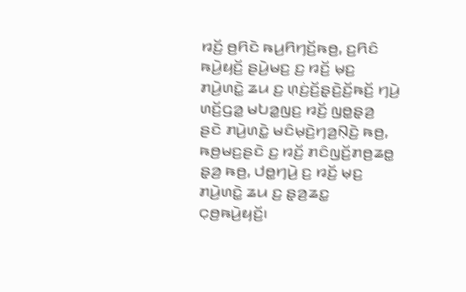ꤙꤢꤩ꤬ ꤥ꤬ꤖꤢꤧ ꤒꤣ꤬ꤖꤚꤢꤩ꤬ꤒꤥ꤬, ꤢ꤬ꤖꤢꤨ ꤒꤣꤧ꤬ꤟꤢꤩ꤬ ꤔꤣꤧ꤬ꤗꤢ꤬ ꤢ꤬ ꤙꤢꤩ꤬ ꤗ꤫ꤢ꤬ ꤊꤣꤧ꤬ꤛꤢꤧ꤭ ꤘꤣ ꤢ꤬ ꤛ꤫ꤢꤦ꤬ꤢꤩ꤬ꤔ꤫ꤢꤧ꤬ꤢꤩ꤬ꤒꤢꤩ꤬ ꤚꤣꤧ꤬ ꤛꤢꤩ꤬ꤞꤤ꤭ ꤗꤝꤤ꤭ꤜꤢ꤬ ꤙꤢꤩ꤬ ꤜꤥ꤭ꤔ꤫ꤤ꤬ ꤔꤢꤧ ꤊꤣꤧ꤬ꤛꤢꤧ꤭ ꤗꤢꤨꤗ꤫ꤢꤧ꤬ꤚꤤ꤬ꤡ꤫ꤢꤧ꤬ ꤒꤥ꤬, ꤒꤥ꤬ꤗꤢ꤬ꤔꤢꤧ ꤢ꤬ ꤙꤢꤩ꤬ ꤊꤢꤨꤜꤢꤩ꤬ꤊꤥ꤬ꤘꤥ꤭ ꤔ꤫ꤤ꤬ ꤒꤥ꤬, ꤓꤥ꤭ꤚꤣꤧ꤬ ꤢ꤬ ꤙꤢꤩ꤬ ꤗ꤫ꤢ꤬ ꤊꤣꤧ꤬ꤛꤢꤧ꤭ ꤘꤣ ꤢ꤬ ꤔ꤫ꤤ꤬ꤘꤢ꤭ ꤍ꤫ꤥ꤬ꤒꤣꤧ꤬ꤟꤢꤩ꤬꤯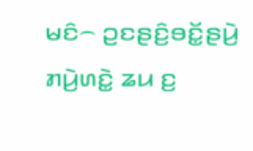ꤗꤢꤨ꤮ ꤑꤢꤔꤢꤨ꤬ꤋꤢꤩ꤭ꤔꤣꤧ꤬ ꤊꤣꤧ꤬ꤛꤢꤧ꤭ ꤘꤣ ꤢ꤬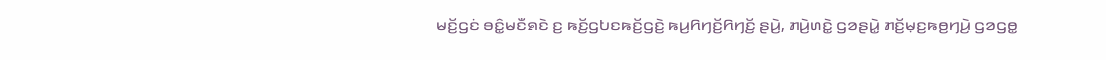ꤗꤢꤩ꤬ꤞꤢꤦ ꤋꤢꤨ꤭ꤗꤢꤪꤎꤢꤧ ꤢ꤬ ꤒꤢꤩ꤬ꤞꤝꤢꤒꤢꤩ꤬ꤞꤢꤧ꤬ ꤒꤣ꤬ꤖꤚꤢꤩ꤬ꤖꤚꤢꤩ꤬ ꤔꤣꤧ꤬, ꤊꤣꤧ꤬ꤛꤢꤧ꤭ ꤞꤤꤔꤣꤧ꤭ ꤊꤢꤩ꤬ꤗ꤫ꤢ꤬ꤒꤥ꤬ꤚꤣꤧ꤬ ꤞꤤꤞꤥ꤭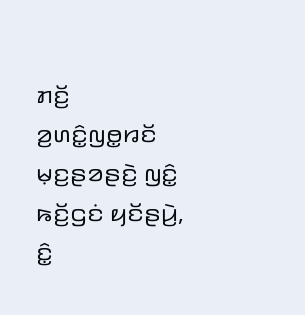ꤊꤢꤩ꤬ ꤤ꤬ꤛꤢꤨ꤭ꤜꤥ꤭ꤙꤢꤩ ꤗ꤫ꤢ꤬ꤔꤤꤔꤢꤧ꤬ ꤜꤢꤨ꤭ ꤒꤢꤩ꤬ꤞꤢꤦ ꤟꤢꤩꤔꤣꤧ꤬, ꤢꤨ꤭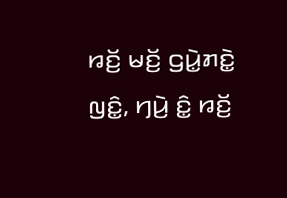ꤙꤢꤩ꤬ ꤗꤢꤩ꤬ ꤞꤣꤧ꤭ꤊꤢꤧ꤭ ꤜꤢꤨ꤭, ꤚꤣꤧ꤬ ꤢꤨ꤭ ꤙꤢꤩ꤬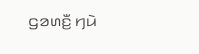ꤞꤤꤛꤢꤪ꤬ ꤚꤣꤧ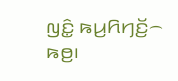ꤜꤢꤨ꤭ ꤒꤣ꤬ꤖꤚꤢꤩ꤬꤮ ꤒꤥ꤬꤯